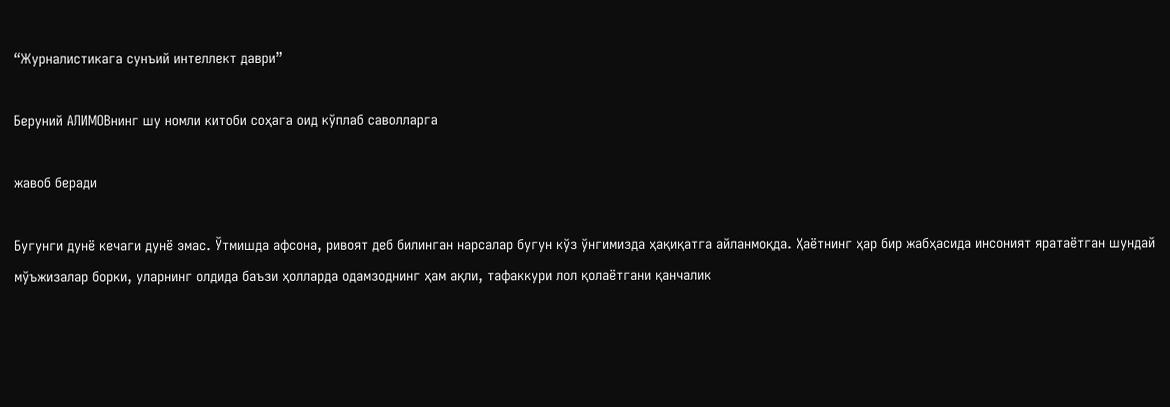“Журналистикага сунъий интеллект даври”

Беруний АЛИМОВнинг шу номли китоби соҳага оид кўплаб саволларга

жавоб беради

Бугунги дунё кечаги дунё эмас. Ўтмишда афсона, ривоят деб билинган нарсалар бугун кўз ўнгимизда ҳақиқатга айланмоқда. Ҳаётнинг ҳар бир жабҳасида инсоният яратаётган шундай мўъжизалар борки, уларнинг олдида баъзи ҳолларда одамзоднинг ҳам ақли, тафаккури лол қолаётгани қанчалик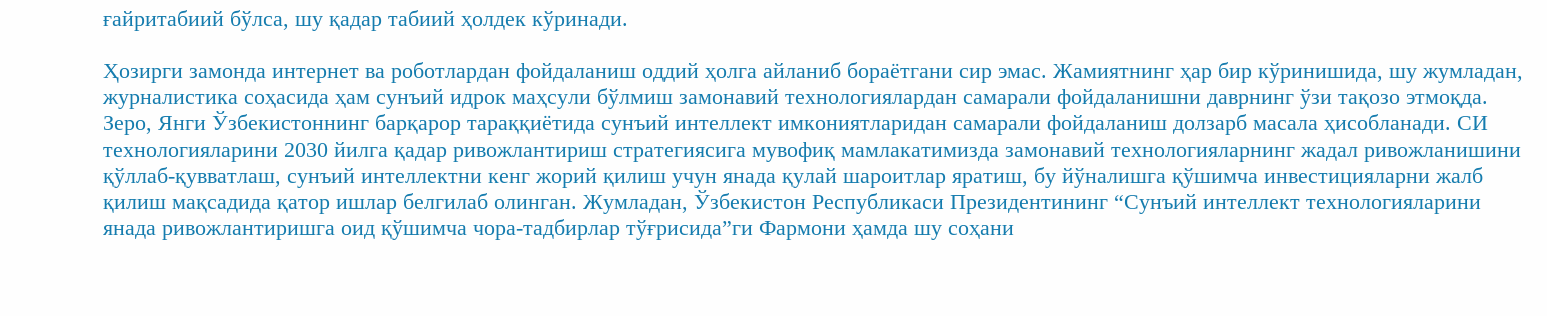ғайритабиий бўлса, шу қадар табиий ҳолдек кўринади.

Ҳозирги замонда интернет ва роботлардан фойдаланиш оддий ҳолга айланиб бораётгани сир эмас. Жамиятнинг ҳар бир кўринишида, шу жумладан, журналистика соҳасида ҳам сунъий идрок маҳсули бўлмиш замонавий технологиялардан самарали фойдаланишни даврнинг ўзи тақозо этмоқда. Зеро, Янги Ўзбекистоннинг барқарор тараққиётида сунъий интеллект имкониятларидан самарали фойдаланиш долзарб масала ҳисобланади. СИ технологияларини 2030 йилга қадар ривожлантириш стратегиясига мувофиқ мамлакатимизда замонавий технологияларнинг жадал ривожланишини қўллаб-қувватлаш, сунъий интеллектни кенг жорий қилиш учун янада қулай шароитлар яратиш, бу йўналишга қўшимча инвестицияларни жалб қилиш мақсадида қатор ишлар белгилаб олинган. Жумладан, Ўзбекистон Республикаси Президентининг “Сунъий интеллект технологияларини янада ривожлантиришга оид қўшимча чора-тадбирлар тўғрисида”ги Фармони ҳамда шу соҳани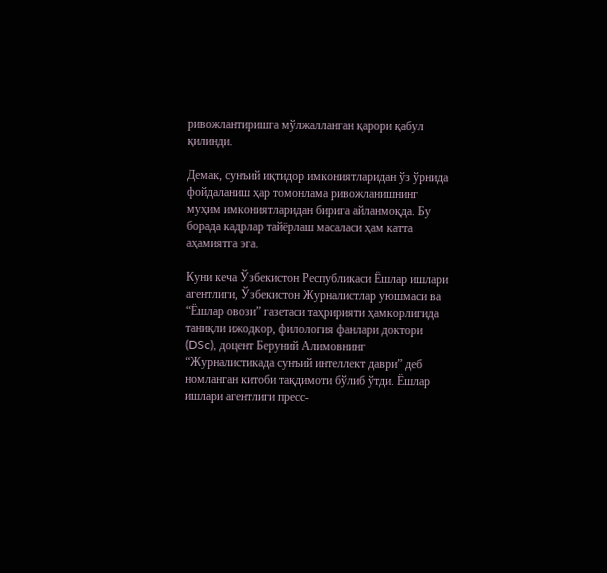ривожлантиришга мўлжалланган қарори қабул қилинди.

Демак, сунъий иқтидор имкониятларидан ўз ўрнида фойдаланиш ҳар томонлама ривожланишнинг муҳим имкониятларидан бирига айланмоқда. Бу борада кадрлар тайёрлаш масаласи ҳам катта аҳамиятга эга.

Куни кеча Ўзбекистон Республикаси Ёшлар ишлари агентлиги, Ўзбекистон Журналистлар уюшмаси ва “Ёшлар овози” газетаси таҳририяти ҳамкорлигида таниқли ижодкор, филология фанлари доктори (DSc), доцент Беруний Алимовнинг “Журналистикада сунъий интеллект даври” деб номланган китоби тақдимоти бўлиб ўтди. Ёшлар ишлари агентлиги пресс-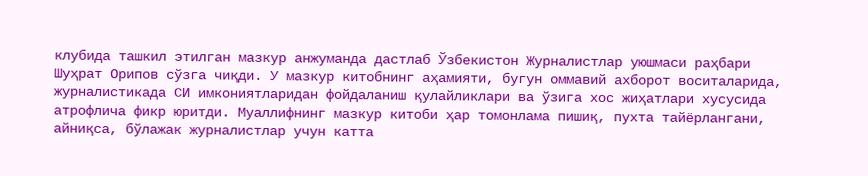клубида ташкил этилган мазкур анжуманда дастлаб Ўзбекистон Журналистлар уюшмаси раҳбари Шуҳрат Орипов сўзга чиқди. У мазкур китобнинг аҳамияти, бугун оммавий ахборот воситаларида, журналистикада СИ имкониятларидан фойдаланиш қулайликлари ва ўзига хос жиҳатлари хусусида атрофлича фикр юритди. Муаллифнинг мазкур китоби ҳар томонлама пишиқ, пухта тайёрлангани, айниқса, бўлажак журналистлар учун катта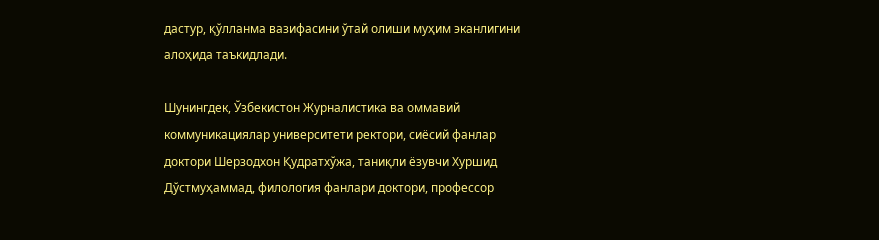дастур, қўлланма вазифасини ўтай олиши муҳим эканлигини алоҳида таъкидлади.

Шунингдек, Ўзбекистон Журналистика ва оммавий коммуникациялар университети ректори, сиёсий фанлар доктори Шерзодхон Қудратхўжа, таниқли ёзувчи Хуршид Дўстмуҳаммад, филология фанлари доктори, профессор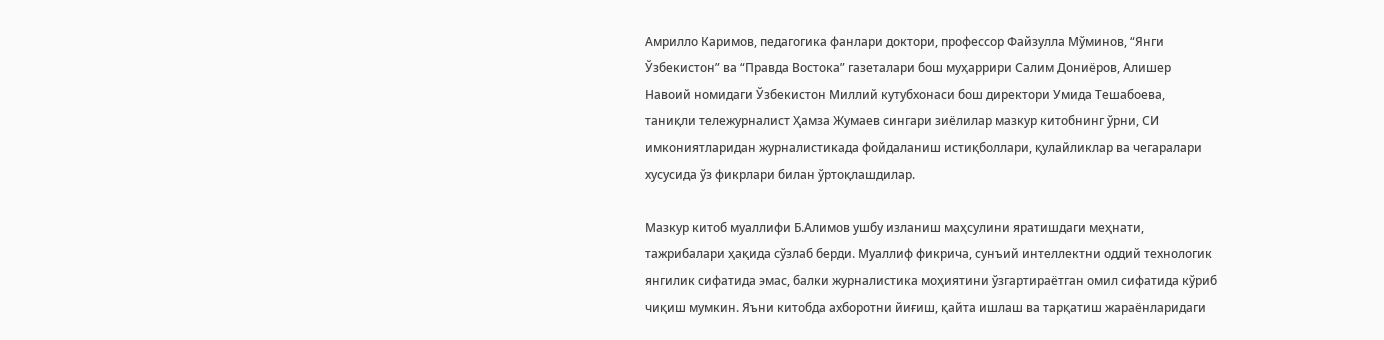Амрилло Каримов, педагогика фанлари доктори, профессор Файзулла Мўминов, “Янги Ўзбекистон” ва “Правда Востока” газеталари бош муҳаррири Салим Дониёров, Алишер Навоий номидаги Ўзбекистон Миллий кутубхонаси бош директори Умида Тешабоева, таниқли тележурналист Ҳамза Жумаев сингари зиёлилар мазкур китобнинг ўрни, СИ имкониятларидан журналистикада фойдаланиш истиқболлари, қулайликлар ва чегаралари хусусида ўз фикрлари билан ўртоқлашдилар.

Мазкур китоб муаллифи Б.Алимов ушбу изланиш маҳсулини яратишдаги меҳнати, тажрибалари ҳақида сўзлаб берди. Муаллиф фикрича, сунъий интеллектни оддий технологик янгилик сифатида эмас, балки журналистика моҳиятини ўзгартираётган омил сифатида кўриб чиқиш мумкин. Яъни китобда ахборотни йиғиш, қайта ишлаш ва тарқатиш жараёнларидаги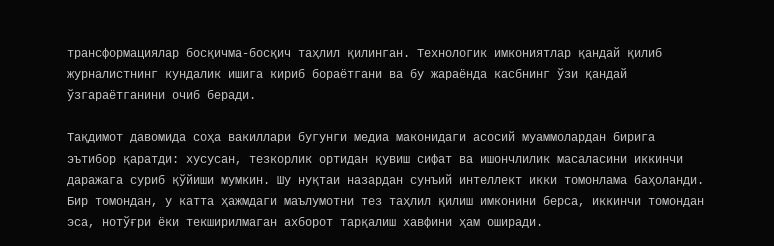трансформациялар босқичма-босқич таҳлил қилинган. Технологик имкониятлар қандай қилиб журналистнинг кундалик ишига кириб бораётгани ва бу жараёнда касбнинг ўзи қандай ўзгараётганини очиб беради.

Тақдимот давомида соҳа вакиллари бугунги медиа маконидаги асосий муаммолардан бирига эътибор қаратди: хусусан, тезкорлик ортидан қувиш сифат ва ишончлилик масаласини иккинчи даражага суриб қўйиши мумкин. Шу нуқтаи назардан сунъий интеллект икки томонлама баҳоланди. Бир томондан, у катта ҳажмдаги маълумотни тез таҳлил қилиш имконини берса, иккинчи томондан эса, нотўғри ёки текширилмаган ахборот тарқалиш хавфини ҳам оширади.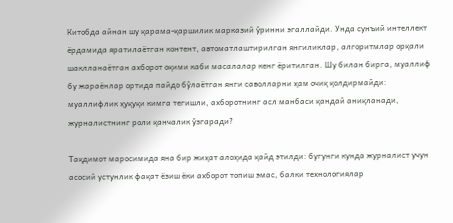Китобда айнан шу қарама-қаршилик марказий ўринни эгаллайди. Унда сунъий интеллект ёрдамида яратилаётган контент, автоматлаштирилган янгиликлар, алгоритмлар орқали шаклланаётган ахборот оқими каби масалалар кенг ёритилган. Шу билан бирга, муаллиф бу жараёнлар ортида пайдо бўлаётган янги саволларни ҳам очиқ қолдирмайди: муаллифлик ҳуқуқи кимга тегишли, ахборотнинг асл манбаси қандай аниқланади, журналистнинг роли қанчалик ўзгаради?

Тақдимот маросимида яна бир жиҳат алоҳида қайд этилди: бугунги кунда журналист учун асосий устунлик фақат ёзиш ёки ахборот топиш эмас, балки технологиялар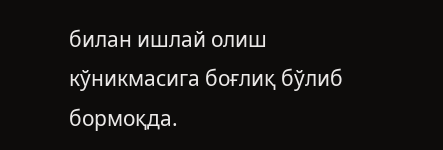билан ишлай олиш кўникмасига боғлиқ бўлиб бормоқда.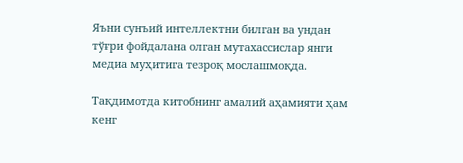Яъни сунъий интеллектни билган ва ундан тўғри фойдалана олган мутахассислар янги медиа муҳитига тезроқ мослашмоқда.

Тақдимотда китобнинг амалий аҳамияти ҳам кенг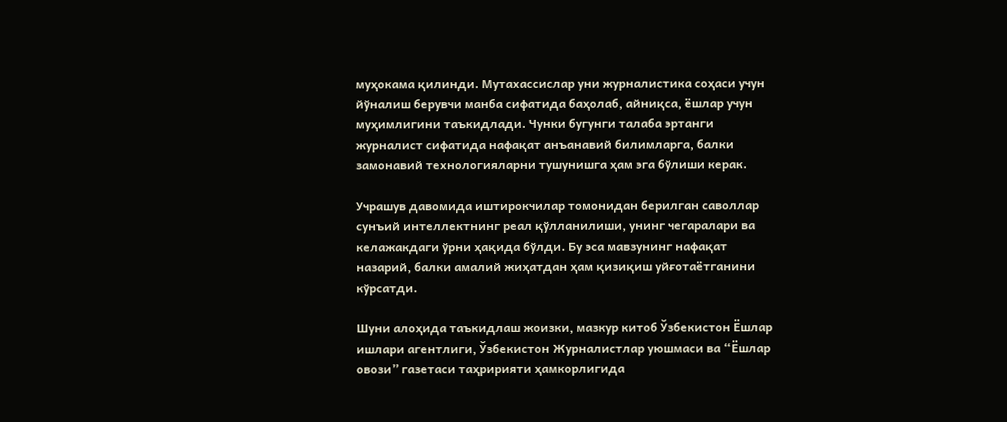муҳокама қилинди. Мутахассислар уни журналистика соҳаси учун йўналиш берувчи манба сифатида баҳолаб, айниқса, ёшлар учун муҳимлигини таъкидлади. Чунки бугунги талаба эртанги журналист сифатида нафақат анъанавий билимларга, балки замонавий технологияларни тушунишга ҳам эга бўлиши керак.

Учрашув давомида иштирокчилар томонидан берилган саволлар сунъий интеллектнинг реал қўлланилиши, унинг чегаралари ва келажакдаги ўрни ҳақида бўлди. Бу эса мавзунинг нафақат назарий, балки амалий жиҳатдан ҳам қизиқиш уйғотаётганини кўрсатди.

Шуни алоҳида таъкидлаш жоизки, мазкур китоб Ўзбекистон Ёшлар ишлари агентлиги, Ўзбекистон Журналистлар уюшмаси ва “Ёшлар овози” газетаси таҳририяти ҳамкорлигида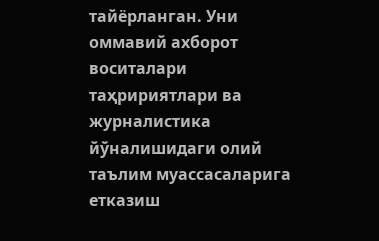тайёрланган. Уни оммавий ахборот воситалари таҳририятлари ва журналистика йўналишидаги олий таълим муассасаларига етказиш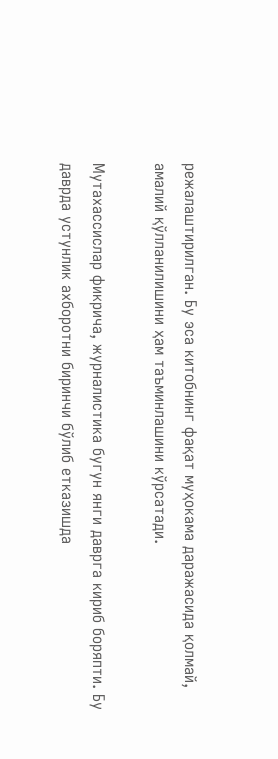режалаштирилган. Бу эса китобнинг фақат муҳокама даражасида қолмай, амалий қўлланилишини ҳам таъминлашини кўрсатади.

Мутахассислар фикрича, журналистика бугун янги даврга кириб боряпти. Бу даврда устунлик ахборотни биринчи бўлиб етказишда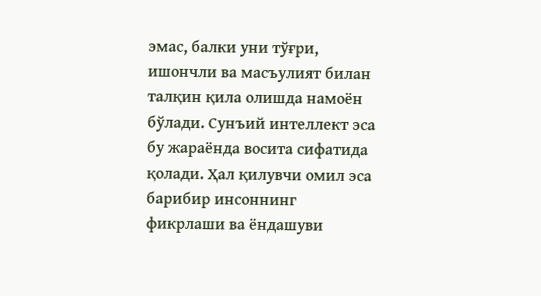эмас, балки уни тўғри, ишончли ва масъулият билан талқин қила олишда намоён бўлади. Сунъий интеллект эса бу жараёнда восита сифатида қолади. Ҳал қилувчи омил эса барибир инсоннинг фикрлаши ва ёндашуви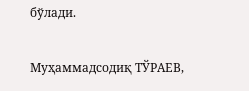бўлади.

Муҳаммадсодиқ ТЎРАЕВ,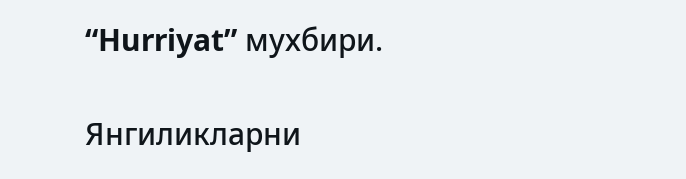“Hurriyat” мухбири.

Янгиликларни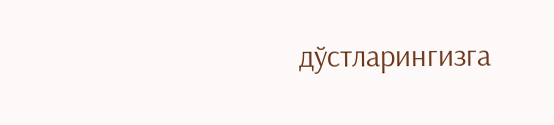дўстларингизга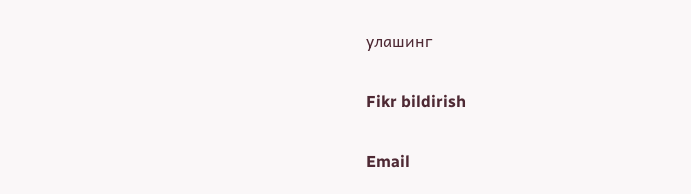улашинг

Fikr bildirish

Email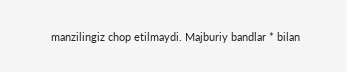manzilingiz chop etilmaydi. Majburiy bandlar * bilan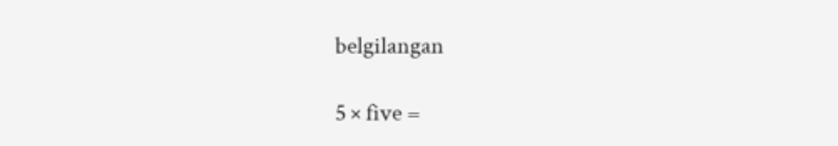belgilangan

5 × five =